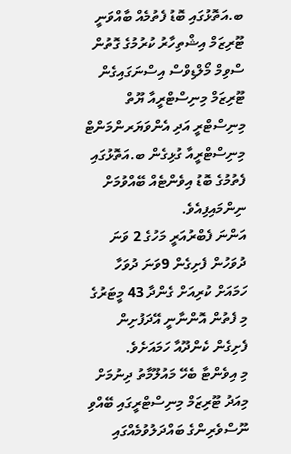ބ.އަތޮޅުގައި ބޮޑު ފެތުމެއް ބާއްވަނީ
ޓޫރިޒަމް އިޝްތިހާރު ކުރުމުގެ ގޮތުން ސްވިމް މޯލްޑިވްސް އިސްނަގައިގެން ޓޫރިޒަމް މިނިސްޓްރީއާ ޔޫތް މިނިސްޓްރީ އަދި އެންވަޔަރންމަންޓް މިނިސްޓްރީއާ ގުޅިގެން ބ.އަތޮޅުގައި ފެތުމުގެ ބޮޑު އިވެންޓެއް ބޭއްވުމަށް ނިންމައިފިއެވެ.
އަންނަ ފެބްރުއަރީ މަހުގެ 2 ވަނަ ދުވަހުން ފެށިގެން 9ވަނަ ދުވަހާ ހަމައަށް ކުރިއަށް ގެންދާ 43 މީޓަރުގެ މި ފެތުން އޮންނާނީ އޭދަފުށިން ފެށިގެން ކެންދޫއާ ހަމައަށެވެ.
މި އިވެންޓާ ބެހޭ މައުލޫމާތު ދިނުމަށް މިއަދު ޓޫރިޒަމް މިނިސްޓްރީގައި ބޭއްވި ނޫސްވެރިންގެ ބައްދަލުވުމެއްގައި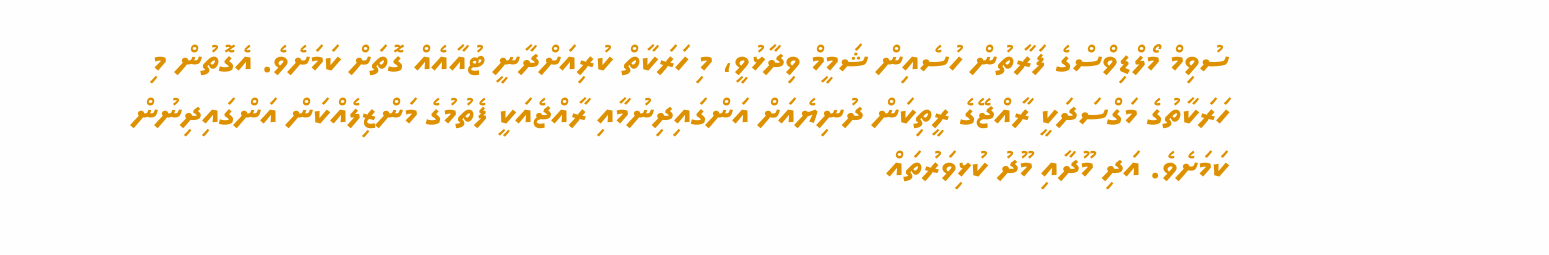ސުވިމް މޯލްޑިވްސްގެ ފަރާތުން ހުސެއިން ޝަމީމް ވިދާޅުވީ، މި ހަރަކާތް ކުރިއަށްދާނީ ޓުއާއެއް ގޮތަށް ކަމަށެވެ. އެގޮތުން މި ހަރަކާތުގެ މަގްސަދަކީ ރާއްޖޭގެ ރީތިކަން ދުނިޔެއަށް އަންގައިދިނުމާއި ރާއްޖެއަކީ ފެތުމުގެ މަންޒިލެއްކަން އަންގައިދިނުން ކަމަށެވެ. އަދި މޫދާއި މޫދު ކުޅިވަރުތައް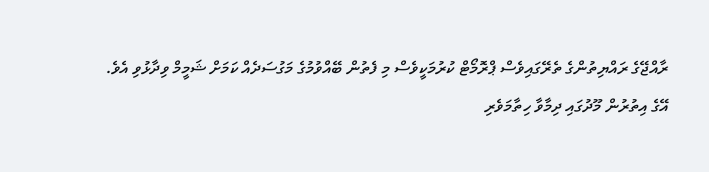ރާއްޖޭގެ ރައްޔިތުންގެ ތެރޭގައިވެސް ޕްރޮމޯޓް ކުރުމަކީވެސް މި ފެތުން ބޭއްވުމުގެ މަގުސަދެއް ކަމަށް ޝަމީމް ވިދާޅުވި އެވެ.
އޭގެ އިތުރުން މޫދުގައި ދިމާވާ ހިތާމަވެރި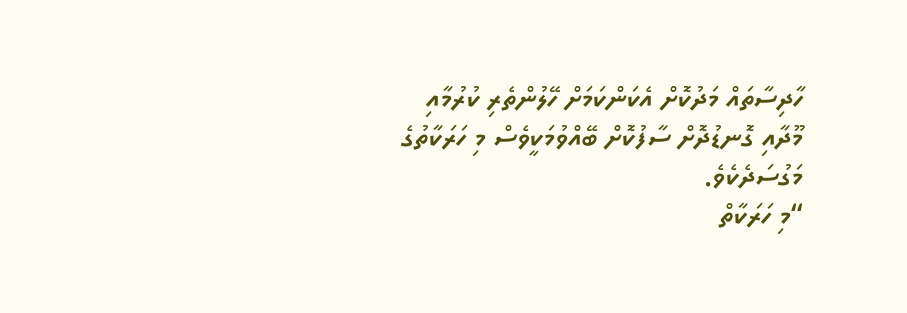ހާދިސާތައް މަދުކޮށް އެކަންކަމަށް ހޭލުންތެރި ކުރުމާއި މޫދާއި ގޮނޑުދޮށް ސާފުކޮށް ބޭއްވުމަކީވެސް މި ހަރަކާތުގެ މަގުސަދެކެވެ.
“މި ހަރަކާތް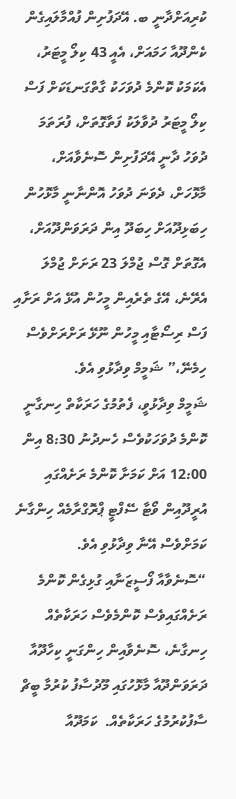ކުރިއަށްދާނީ ބ. އޭދަފުށިން ފުއްމާލައިގެން ކެންދޫއާ ހަމައަށް، އެއީ 43 ކިލޯ މީޓަރު، އެކަމަކު ކޮންމެ ދުވަހަކު ގާތްގަނޑަކަށް ފަސް ކިލޯ މީޓަރު ދުވާލަކު ފަތާގޮތަށް، ފުރަތަމަ ދުވަހު ދާނީ އޭދަފުށިން ސޮނެވާއަށް، މާޅޮހަށް، ދެވަނަ ދުވަހު އޮންނާނީ މާޅޮހުން ހިބަޅިދޫއަށް ހިބަދޫ އިން ދަރަވަންދޫއަށް، އެގޮތަށް ގޮސް ޖުމްލަ 23 ރަށަށް ޖުމްލަ އެރޭނެ، އޭގެ ތެރެއިން މީހުން އުޅޭ އަށް ރަށާއި ފަސް ރިސޯޓާއި މީހުން ނޫޅޭ ރަށްރަށްވެސް ހިމެނޭ،” ޝަމީމް ވިދާޅުވި އެވެ.
ޝަމީމް ވިދާޅުވީ، ފެތުމުގެ ހަރަކާތް ހިނގާނީ ކޮންމެ ދުވަހަކުވެސް ހެނދުނު 8:30 އިން 12:00 އަށް ކަމަށާ ކޮންމެ ރަށެއްގައި އުރީދޫއިން ވޯޓާ ސޭފްޓީ ޕްރޮގްރާމެއް ހިންގާނެ ކަމަށްވެސް އޭނާ ވިދާޅުވި އެވެ.
“ސޮނެވާއާ ފޯސީޒަނާއި ގުޅިގެން ކޮންމެ ރަށެއްގައިވެސް ކޮންމެވެސް ހަރަކާތެއް ހިނގާނެ، ސޮނެވާއިން ހިންގަނީ ކިހާދޫއާ ދަރަވަންދޫއާ މާޅޮހުގައި މޫދުސާފު ކުރުމާ ބީޗް ސާފުކުރުމުގެ ހަރަކާތެއް.  ކަމަދޫއާ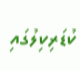ކުޑަރިކިލުގައި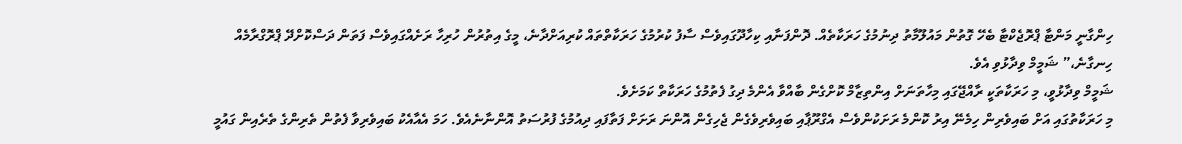ހިންގާނީ މަންޓާ ޕްރޮޖެކްޓާ ބެހޭ ގޮތުން މައުލޫމާތު ދިނުމުގެ ހަރަކާތެއް. ދޮންފަނާއި ކިހާދޫގައިވެސް ސާފު ކުރުމުގެ ހަރަކާތްތައް ކުރިއަށްދާނެ، މީގެ އިތުރުން ހުރިހާ ރަށެއްގައިވެސް ފަތަން ދަސްކޮށްދޭ ޕްރޮގްރާމެއް ހިނގާނެ،” ޝަމީމް ވިދާޅުވި އެވެ.
ޝަމީމް ވިދާޅުވީ، މި ހަރަކާތަކީ ރާއްޖޭގައި މިހާތަނަށް އިންތިޒާމް ކޮށްގެން ބާއްވާ އެންމެ ދިގު ފެތުމުގެ ހަރަކާތް ކަމަށެވެ.
މި ހަރަކާތުގައި އަށް ބައިވެރިން ހިމެނޭ އިރު ކޮންމެ ރަށަކުންވެސް އެގްރޫޕާއި ބައިވެރިވެގެން ޖެހިގެން އޮންނަ ރަށަށް ފަތާފައި ދިއުމުގެ ފުރުސަތު އޮންނާނެއެވެ. ހަމަ އެއާއެކު ބައިވެރިވާ ފެތުން ތެރިންގެ ތެރެއިން ގައުމީ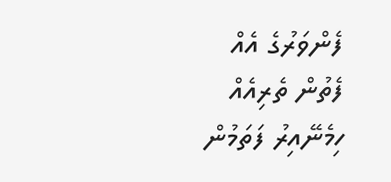ފެންވަރުގެ އެއް ފެތުން ތެރިއެއް ހިމެނޭއިރު ފަތަމުން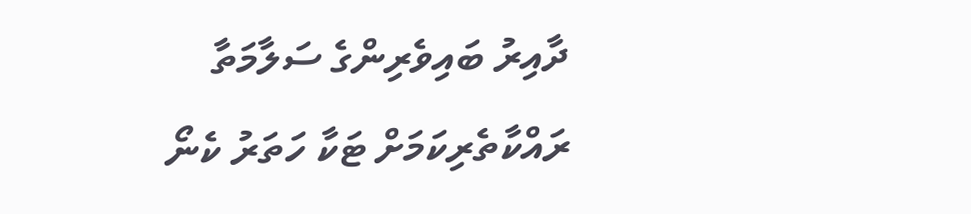ދާއިރު ބައިވެރިންގެ ސަލާމަތާ ރައްކާތެރިކަމަށް ޓަކާ ހަތަރު ކެނޯ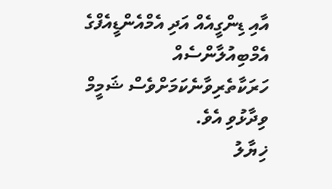އާއި ޑިންގީއެއް އަދި އެމްއެންޑީއެފްގެ އެމްބިއުލާންސެއް ހަރަކާތެރިވާނެކަމަށްވެސް ޝަމީމް ވިދާޅުވި އެވެ.
ޚިޔާލު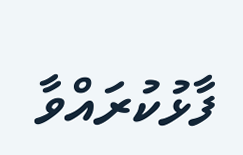ފާޅުކުރައްވާ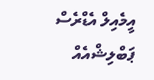އީމެއިލް އެޑްރެސް ޕަބްލިޝްއެއް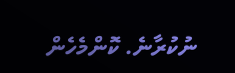ނުކުރާނެ. ކޮންމެހެން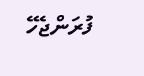ފުރަންޖެހޭ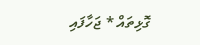ގޮޅިތައް * ޖަހާފައި